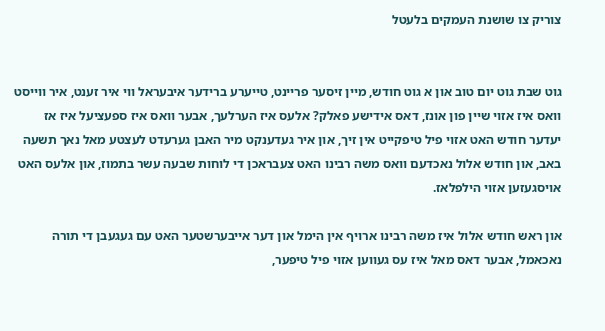צוריק צו שושנת העמקים בלעטל


גוט שבת גוט יום טוב און א גוט חודש, מיין זיסער פריינט, טייערע ברידער איבעראל ווי איר זענט, איר ווייסט וואס איז אזוי שיין פון אונז, דאס אידישע פאלק? אלעס איז הערלעך, אבער וואס איז ספעציעל איז אז יעדער חודש האט אזוי פיל טיפקייט אין זיך, און איר געדענקט מיר האבן גערעדט לעצטע מאל נאך תשעה באב, און חודש אלול נאכדעם וואס משה רבינו האט צעבראכן די לוחות שבעה עשר בתמוז, און אלעס האט אויסגעזען אזוי הילפלאז.

און ראש חודש אלול איז משה רבינו ארויף אין הימל און דער אייבערשטער האט עם געגעבן די תורה נאכאמל, אבער דאס מאל איז עס געווען אזוי פיל טיפער,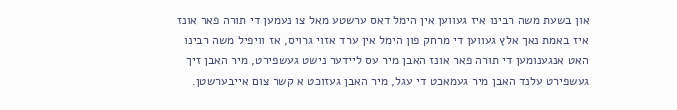און בשעת משה רבינו איז געווען אין הימל דאס ערשטע מאל צו נעמען די תורה פאר אונז איז באמת נאך אלץ געווען די מרחק פון הימל אין ערד אזוי גרויס, אז וויפיל משה רבינו האט אנגענומען די תורה פאר אונז האבן מיר עס ליידער נישט געשפירט, מיר האבן זיך געשפירט עלנד האבן מיר געמאכט די עגל, מיר האבן געזוכט א קשר צום אייבערשטן.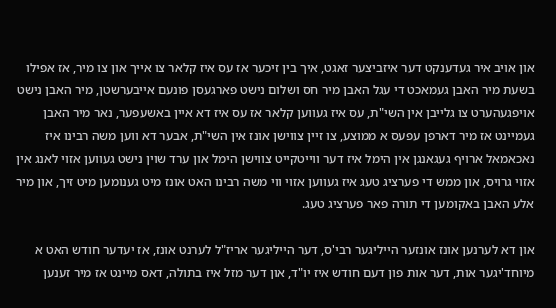און אויב איר געדענקט דער איזביצער זאגט, איך בין זיכער אז עס איז קלאר צו אייך און צו מיר, אז אפילו בשעת מיר האבן געמאכט די עגל האבן מיר חס ושלום נישט פארגעסן פונעם אייבערשטן, מיר האבן נישט אויפגעהערט צו גלייבן אין השי"ת, עס איז געווען קלאר אז עס איז דא איין באשעפער, נאר מיר האבן געמיינט אז מיר דארפן עפעס א ממוצע, צו זיין צווישן אונז אין השי"ת, אבער דא ווען משה רבינו איז נאכאמאל ארויף געגאנגן אין הימל איז דער ווייטקייט צווישן הימל און ערד שוין נישט געווען אזוי לאנג אין אזוי גרויס, און ממש די פערציג טעג איז געווען אזוי ווי משה רבינו האט אונז מיט גענומען מיט זיך, און מיר אלע האבן באקומען די תורה פאר פערציג טעג.

און דא לערנען אונז אונזער הייליגער רבי'ס, דער הייליגער אריז"ל לערנט אונז, אז יעדער חודש האט א מיוחד'יגער אות, דער אות פון דעם חודש איז יו"ד, און דער מזל איז בתולה, דאס מיינט אז מיר זענען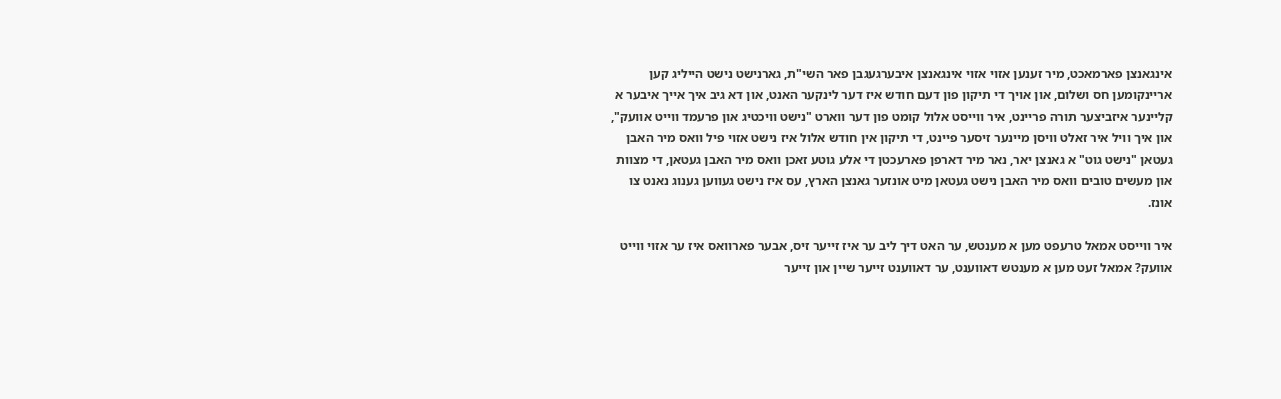אינגאנצן פארמאכט, מיר זענען אזוי אזוי אינגאנצן איבערגעגבן פאר השי"ת, גארנישט נישט הייליג קען אריינקומען חס ושלום, און אויך די תיקון פון דעם חודש איז דער לינקער האנט, און דא גיב איך אייך איבער א קליינער איזביצער תורה פריינט, איר ווייסט אלול קומט פון דער ווארט "נישט וויכטיג און פרעמד ווייט אוועק", און איך וויל איר זאלט וויסן מיינער זיסער פיינט, די תיקון אין חודש אלול איז נישט אזוי פיל וואס מיר האבן געטאן "נישט גוט" א גאנצן יאר, נאר מיר דארפן פארעכטן די אלע גוטע זאכן וואס מיר האבן געטאן, די מצוות און מעשים טובים וואס מיר האבן נישט געטאן מיט אונזער גאנצן הארץ, עס איז נישט געווען גענוג נאנט צו אונז.

איר ווייסט אמאל טרעפט מען א מענטש, ער האט דיך ליב ער איז זייער זיס, אבער פארוואס איז ער אזוי ווייט אוועק? אמאל זעט מען א מענטש דאווענט, ער דאווענט זייער שיין און זייער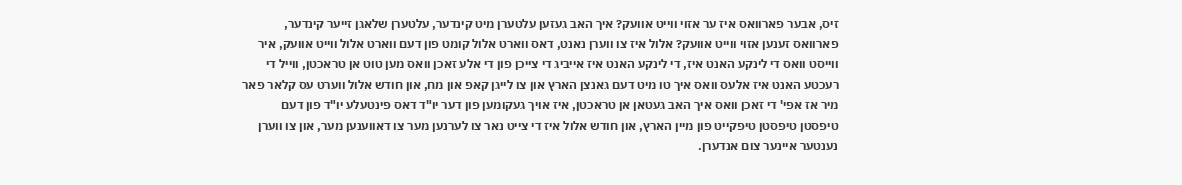זיס, אבער פארוואס איז ער אזוי ווייט אוועק? איך האב געזען עלטערן מיט קינדער, עלטערן שלאגן זייער קינדער, פארוואס זענען אזוי ווייט אוועק? אלול איז צו ווערן נאנט, דאס ווארט אלול קומט פון דעם ווארט אלול ווייט אוועק, איר ווייסט וואס די לינקע האנט איז, די לינקע האנט איז אייביג די צייכן פון די אלע זאכן וואס מען טוט אן טראכטן, ווייל די רעכטע האנט איז אלעס וואס איך טו מיט דעם גאנצן הארץ און צו לייגן קאפ און מח, און חודש אלול ווערט עס קלאר פאר מיר אז אפי' די זאכן וואס איך האב געטאן אן טראכטן, איז אויך געקומען פון דער יו"ד דאס פינטעלע יו"ד פון דעם טיפסטן טיפסטן טיפקייט פון מיין הארץ, און חודש אלול איז די צייט נאר צו לערנען מער צו דאווענען מער, און צו ווערן נענטער איינער צום אנדערן.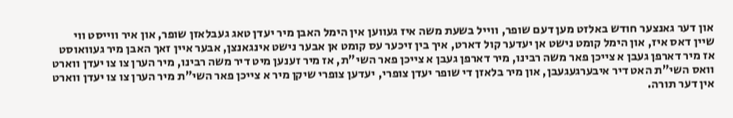און דער גאנצער חודש באלזט מען דעם שופר, ווייל בשעת משה איז געווען אין הימל האבן מיר יעדן טאג געבלאזן שופר, און איר ווייסט ווי שיין דאס איז, און הימל קומט נישט אן יעדער קול דארט, איך בין זיכער עס קומט אן אבער נישט אינגאנצן, אבער איין זאך האבן מיר געוואוסט אז מיר דארפן געבן א צייכן פאר משה רבינו, מיר דארפן געבן א צייכן פאר השי"ת, אז מיר זענען מיט דיר משה רבינו, מיר הערן צו צו יעדן ווארט וואס השי"ת האט דיר איבערגעגעבן, און מיר בלאזן די שופר יעדן צופרי, יעדען צופרי שיקן מיר א צייכן פאר השי"ת מיר הערן צו צו יעדן ווארט אין דער תורה.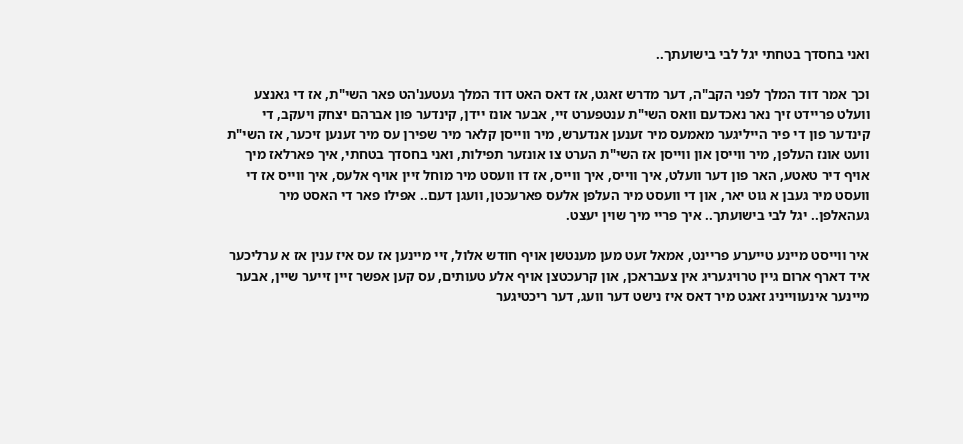ואני בחסדך בטחתי יגל לבי בישועתך..

וכך אמר דוד המלך לפני הקב"ה, דער מדרש זאגט, אז דאס האט דוד המלך געטענ'הט פאר השי"ת, אז די גאנצע וועלט פריידט זיך נאר נאכדעם וואס השי"ת ענטפערט זיי, אבער אונז יידן, קינדער פון אברהם יצחק ויעקב, די קינדער פון די פיר הייליגער מאמעס מיר זענען אנדערש, מיר ווייסן קלאר מיר שפירן עס מיר זענען זיכער, אז השי"ת וועט אונז העלפן, מיר ווייסן און ווייסן אז השי"ת הערט צו אונזער תפילות, ואני בחסדך בטחתי, איך פארלאז מיך אויף דיר טאטע, האר פון דער וועלט, איך ווייס, איך ווייס, אז דו וועסט מיר מוחל זיין אויף אלעס, איך ווייס אז די וועסט מיר געבן א גוט יאר, און די וועסט מיר העלפן אלעס פארעכטן, וועגן דעם.. אפילו פאר די האסט מיר געהאלפן.. יגל לבי בישועתך.. איך פריי מיך שוין יעצט.

איר ווייסט מיינע טייערע פריינט, אמאל זעט מען מענטשן אויף חודש אלול, זיי מיינען אז עס איז ענין אז א ערליכער איד דארף ארום גיין טרויגעריג אין צעבראכן, און קרעכטצן אויף אלע טעותים, עס קען אפשר זיין זייער שיין, אבער מיינער אינעווייניג זאגט מיר דאס איז נישט דער וועג, דער ריכטיגער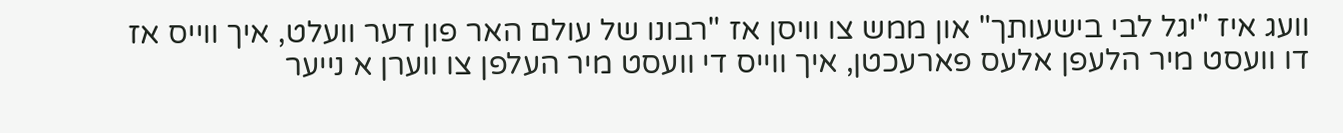וועג איז "יגל לבי בישעותך" און ממש צו וויסן אז "רבונו של עולם האר פון דער וועלט, איך ווייס אז דו וועסט מיר הלעפן אלעס פארעכטן, איך ווייס די וועסט מיר העלפן צו ווערן א נייער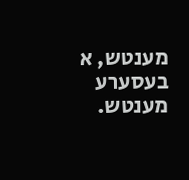מענטש, א בעסערע מענטש.